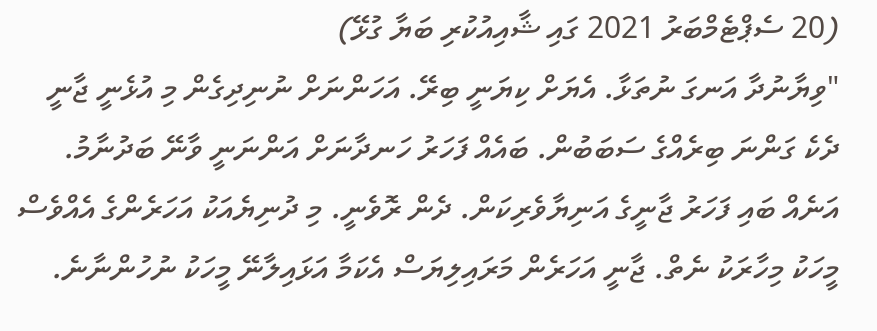(20 ސެޕްޓެމްބަރު 2021 ގައި ޝާއިއުކުރި ބަޔާ ގުޅޭ)
"ވިޔާނުދާ އަނގަ ނުތަޅާ. އެޔަށް ކިޔަނީ ބިރޭ. އަހަންނަށް ނުނިދިގެން މި އުޅެނީ ޖާނީ ދެކެ ގަންނަ ބިރެއްގެ ސަބަބުން. ބައެއް ފަހަރު ހަނދާނަށް އަންނަނީ ވާނޭ ބަދުނާމު. އަނެއް ބައި ފަހަރު ޖާނީގެ އަނިޔާވެރިކަން. ދެން ރޮވެނީ. މި ދުނިޔެއަކު އަހަރެންގެ އެއްވެސް މީހަކު މިހާރަކު ނެތް. ޖާނީ އަހަރެން މަރައިލިޔަސް އެކަމާ އަޅައިލާނޭ މީހަކު ނުހުންނާނެ.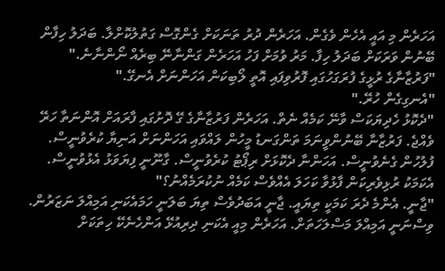އަހަރެން މި އައީ އެހެން ވެގެން. އަހަރެން ދުރު ތަނަކަށް ގެންގޮސް ގަތުލުކޮށްލާ. ބަދަލު ހިފާން ބޭނުން ވަރަކަށް ބަދަލު ހިފާ. މަރު ވުމަށް ފަހު އަހަރެން ގަންނާނޭ ބިރެއް ނޯންނާނެ."
"ފަރުޒާނާގެ ރުޅީގެ ފުރަގަހުގައި ފޮރުވިފައި އޮތީ ލޯބިކަން އަހަންނަށް އެނގޭ."
"އެނގިގެން ހުރޭ."
"ދެކޮޅު ހެދިޔަކަސް ވާނޭ ކަމެއް ނެތް. އަހަރެން ފަރުޒާނާގެ ގޭ ދޮށުގައި ފާރައަށް އޮންނަތާ ހަރޭ ވެއްޖެ. ފަރުޒާނާ ބޭނުންވީނަމަ ތަންގަނޑު މީހުން ލައްވައި އަހަންނަށް އަނިޔާ ކުރެވުނީސް. ފުލުހުން ގެނެވުނީސް. އަހަންނާ ދެކޮޅަށް ރިޕޯޓު ކުރެވުނީސް. ގާނޫނީ ފިޔަވަޅު އެޅުވުނީސް. އެކަމަކު ރުޅިވެރިކަން ފާޅުވާ ކަހަލަ އެއްވެސް ކަމެއް ނުކުރަމެއްނު؟"
"ޖާނީ. އެންމެ ދެރަ ކަމަކީ ތިޔައީ. ޖާނީ އަބަދުވެސް ތިޔަ ބަލަނީ ހަމައެކަނި އަމިއްލަ ނަޒަރުން. ވިސްނަނީ އަމިއްލަ މަސްލަހަތަށް. އަހަރެން މިއީ އެކަނި ދިރިއުޅޭ އަންހެނެކޭ ހިތަކަށް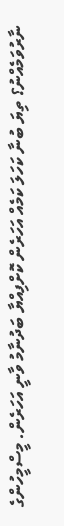ނާރުވަމެއްނު؟ ތިޔަ ބުނާ ކަހަލަ ކަމެއް އަހަރެން ކޮށްފިއްޔާ ބަދުނާމު ވާނީ އަހަރެން. މީސްމީހުންގެ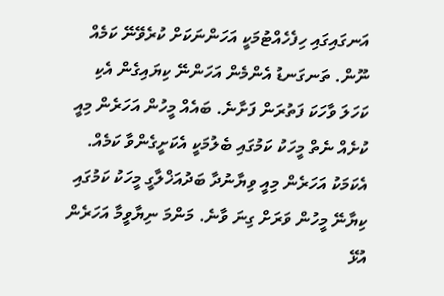އަނގައިގައި ހިފެހެއްޓުމަކީ އަހަންނަކަށް ކުރެވޭނޭ ކަމެއް ނޫން. ތަނގަނޑު އެންމެން އަހަންނޭ ކިޔައިގެން އެކި ކަހަލަ ވާހަކަ ފަތުރަން ފަށާނެ. ބައެއް މީހުން އަހަރެން މިއީ ކުށެއް ނެތް މީހަކު ކަމުގައި ބެލުމަކީ އެކަށީގެންވާ ކަމެއް. އެކަމަކު އަހަރެން މިއީ ވިޔާނުދާ ބަދުއަޚްލާގީ މީހަކު ކަމުގައި ކިޔާނޭ މީހުން ވަރަށް ގިނަ ވާނެ. މަންމަ ނިޔާވީމާ އަހަރެން އުޅޭ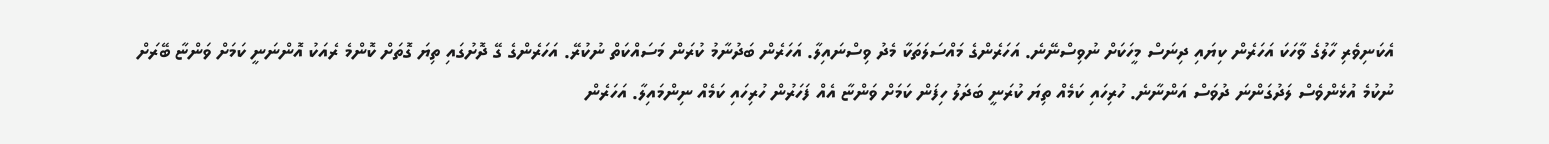އެކަނިވެރި ހާލުގެ ވާހަކަ އަހަރެން ކިޔައި ދިނަސް މީހަކަށް ނުވިސްނޭނެ. އަހަރެންގެ މައްސަލަތަކާ މެދު ވިސްނައިލާ. އަހަރެން ބަދުނާމު ކުރަން މަސައްކަތް ނުކުރޭ. އަހަރެންގެ ގޭ ދޮށުގައި ތިޔަ ގޮތަށް ކޮންމެ ރެއަކު އޮންނަނީ ކަމަށް ވަންޏާ ބޭރަށް ނުކުމެ އުޅެންވެސް ލަދުގަންނަ ދުވަސް އަންނާނެ. ހުރިހައި ކަމެއް ތިޔަ ކުރަނީ ބަދަލު ހިފަން ކަމަށް ވަންޏާ އެއް ފަހަރުން ހުރިހައި ކަމެއް ނިންމައިލާ. އަހަރެން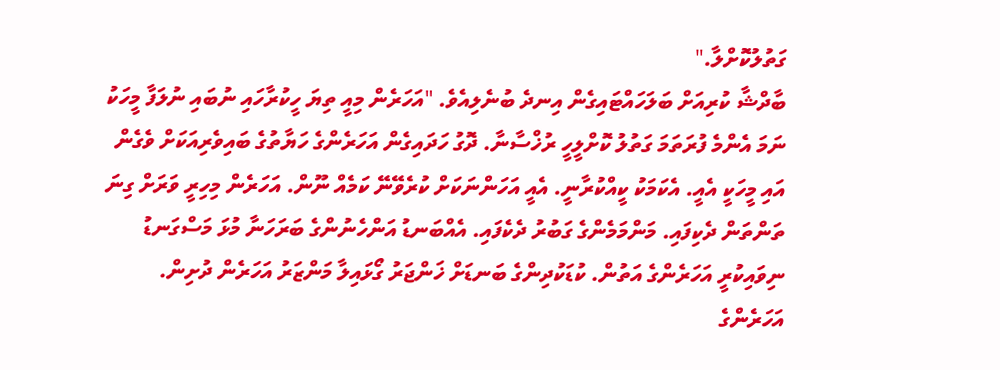ގަތުލުކޮށްލާ."
ބާދްޝާ ކުރިއަށް ބަލަހައްޓައިގެން އިނދެ ބުނެލިއެވެ. "އަހަރެން މިއީ ތިޔަ ހީކުރާހައި ނުބައި ނުލަފާ މީހަކު ނަމަ އެންމެ ފުރަތަމަ ގަތުލު ކޮށްލީހީ ރުޚްސާނާ. ދޮގު ހަދައިގެން އަހަރެންގެ ހަޔާތުގެ ބައިވެރިއަކަށް ވެގެން އައި މީހަކީ އެއީ. އެކަމަކު ކީއްކުރާނީ. އެއީ އަހަންނަކަށް ކުރެވޭނޭ ކަމެއް ނޫން. އަހަރެން މިހިރީ ވަރަށް ގިނަ ތަންތަން ދެކިފައި. މަންމަމެންގެ ގަބުރު ދެކެފައި. އެއްބަނޑު އަންހެނުންގެ ބަރަހަނާ މުޅަ މަސްގަނޑު ނިވައިކުރީ އަހަރެންގެ އަތުން. ކުޑަކުދިންގެ ބަނޑަށް ޚަންޖަރު ގޯޅައިލާ މަންޒަރު އަހަރެން ދުށިން. އަހަރެންގެ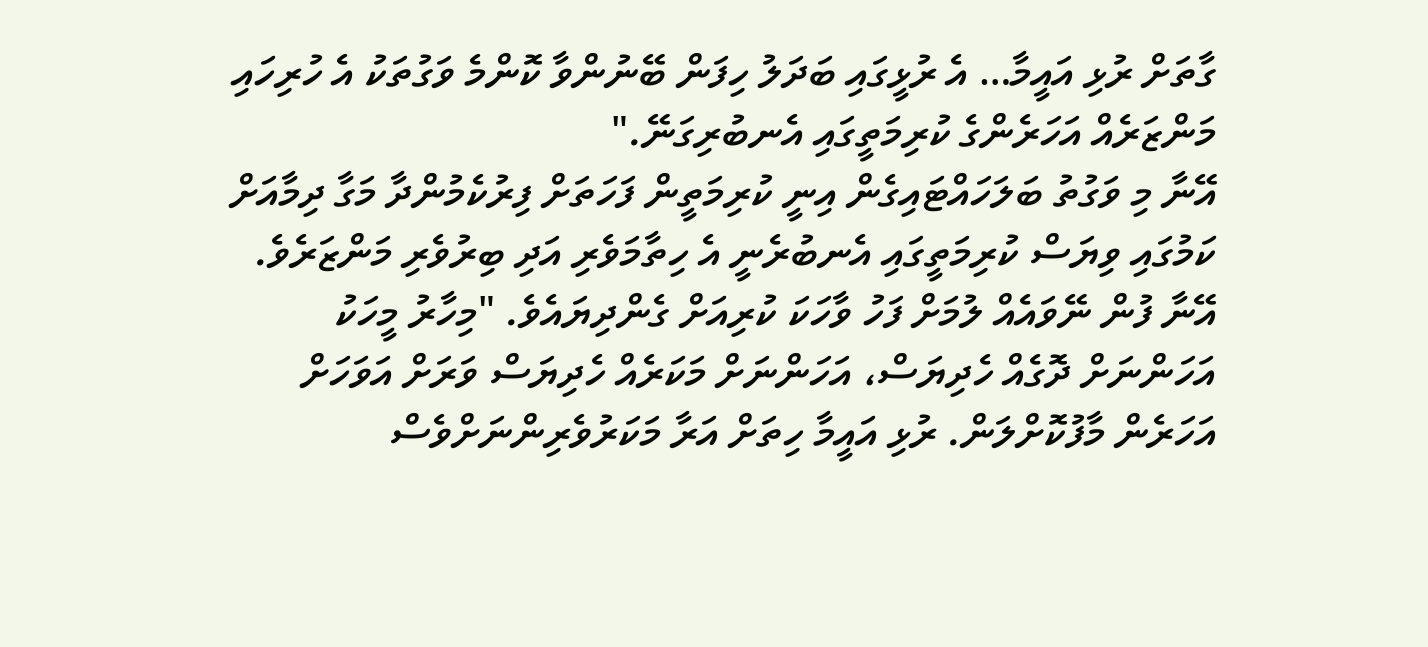ގާތަށް ރުޅި އައީމާ… އެ ރުޅީގައި ބަދަލު ހިފަން ބޭނުންވާ ކޮންމެ ވަގުތަކު އެ ހުރިހައި މަންޒަރެއް އަހަރެންގެ ކުރިމަތީގައި އެނބުރިގަނޭ."
އޭނާ މި ވަގުތު ބަލަހައްޓައިގެން އިނީ ކުރިމަތީން ފަހަތަށް ފިރުކެމުންދާ މަގާ ދިމާއަށް ކަމުގައި ވިޔަސް ކުރިމަތީގައި އެނބުރެނީ އެ ހިތާމަވެރި އަދި ބިރުވެރި މަންޒަރެވެ.
އޭނާ ފުން ނޭވައެއް ލުމަށް ފަހު ވާހަކަ ކުރިއަށް ގެންދިޔައެވެ. "މިހާރު މީހަކު އަހަންނަށް ދޮގެއް ހެދިޔަސް، އަހަންނަށް މަކަރެއް ހެދިޔަސް ވަރަށް އަވަހަށް އަހަރެން މާފުކޮށްލަން. ރުޅި އައީމާ ހިތަށް އަރާ މަކަރުވެރިންނަށްވެސް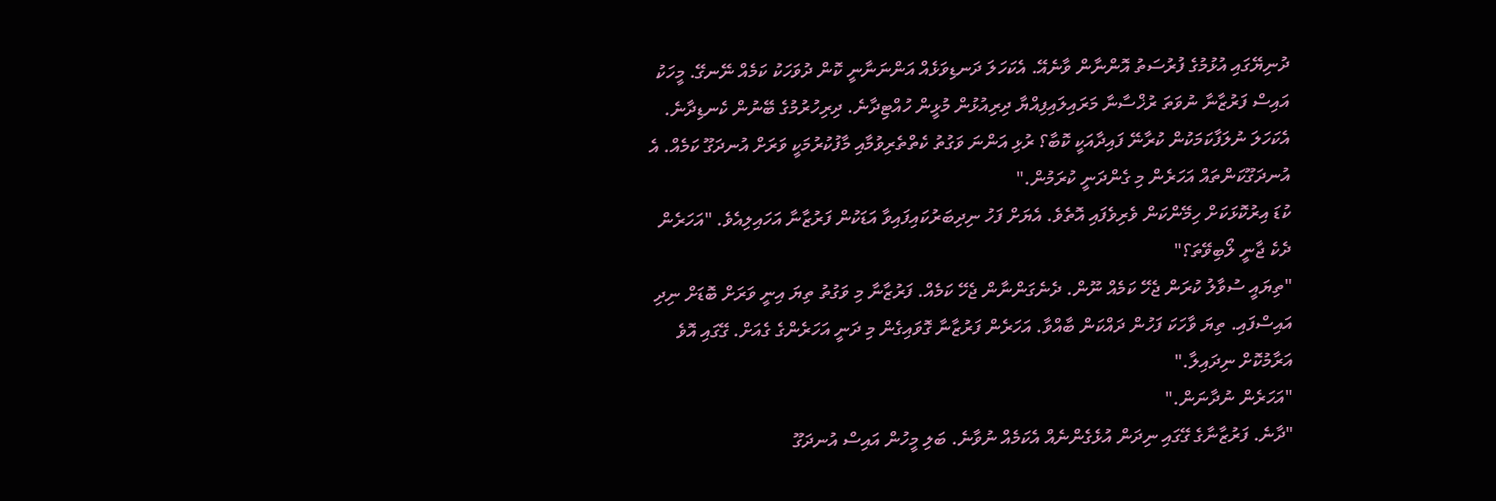ދުނިޔޭގައި އުޅުމުގެ ފުރުސަތު އޮންނާން ވާނެއޭ. އެކަހަލަ ދަނޑިވަޅެއް އަންނަނާނީ ކޮން ދުވަހަކު ކަމެއް ނޭނގޭ. މީހަކު އައިސް ފަރުޒާނާ ނުވަތަ ރުޚްސާނާ މަރައިލައިފިއްޔާ ދިރިއުޅުން މުޅީން ހުއްޓިދާނެ. ދިރިހުރުމުގެ ބޭނުން ކެނޑިދާނެ. އެކަހަލަ ނުލަފާކަމަކުން ކުރާނޭ ފައިދާއަކީ ކޮބާ؟ ރުޅި އަންނަ ވަގުތު ކެތްތެރިވުމާއި މާފުކުރުމަކީ ވަރަށް އުނދަގޫ ކަމެއް. އެ އުނދަގޫކަންތައް އަހަރެން މި ގެންދަނީ ކުރަމުން."
ކުޑަ އިރުކޮޅަކަށް ހިމޭންކަން ވެރިވެފައި އޮތެވެ. އެޔަށް ފަހު ނިދިބަރުކައިފައިވާ އަޑަކުން ފަރުޒާނާ އަހައިލިއެވެ. "އަހަރެން ދެކެ ޖާނީ ލޯބިވޭތަ؟"
"ތިޔައީ ސުވާލު ކުރަން ޖެހޭ ކަމެއް ނޫން. ދެނެގަންނާން ޖެހޭ ކަމެއް. ފަރުޒާނާ މި ވަގުތު ތިޔަ އިނީ ވަރަށް ބޮޑަށް ނިދި އައިސްފައި. ތިޔަ ވާހަކަ ފަހުން ދައްކަން ބާއްވާ. އަހަރެން ފަރުޒާނާ ގޮވައިގެން މި ދަނީ އަހަރެންގެ ގެއަށް. ގޭގައި އޮވެ އަރާމުކޮށް ނިދައިލާ."
"އަހަރެން ނުދާނަން."
"ދާނެ. ފަރުޒާނާގެ ގޭގައި ނިދަން އުޅެގެންނެއް އެކަމެއް ނުވާނެ. ބަލި މީހުން އައިސް އުނދަގޫ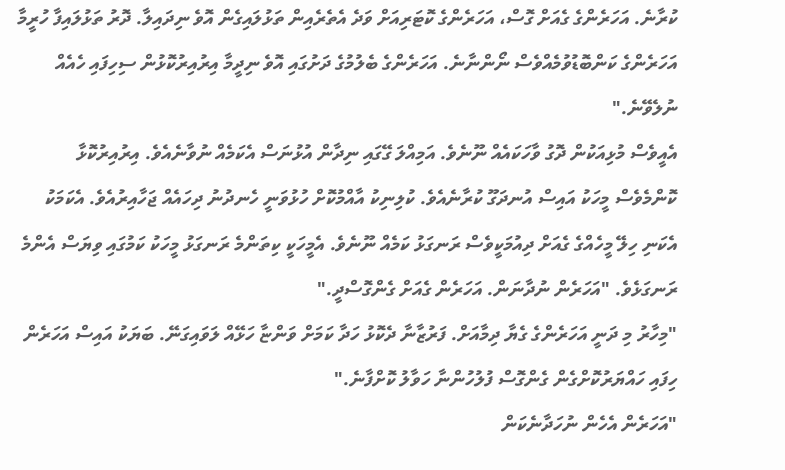ކުރާނެ. އަހަރެންގެ ގެއަށް ގޮސް، އަހަރެންގެ ކޮޓަރިއަށް ވަދެ އެތެރެއިން ތަޅުލައިގެން އޮވެ ނިދައިލާ. ދޮރު ތަޅުލައިފާ ހުރީމާ އަހަރެންގެ ކަންބޮޑުވުމެއްވެސް ނޯންނާނެ. އަހަރެންގެ ބެލުމުގެ ދަށުގައި އޮވެ ނިދީމާ އިރުއިރުކޮޅުން ސިހިފައި ހެއެއް ނުލެވޭނެ."
އެއީވެސް މުޅިއަކުން ދޮގު ވާހަކައެއް ނޫނެވެ. އަމިއްލަ ގޭގައި ނިދާން އުޅުނަސް އެކަމެއް ނުވާނެއެވެ. އިރުއިރުކޮޅާ ކޮންމެވެސް މީހަކު އައިސް އުނދަގޫ ކުރާނެއެވެ. ކުލިނިކު އާއްމުކޮށް ހުޅުވަނީ ހެނދުނު ދިހައެއް ޖަހާއިރުއެވެ. އެކަމަކު އެކަނި ހިލޭ މީހެއްގެ ގެއަށް ދިއުމަކީވެސް ރަނގަޅު ކަމެއް ނޫނެވެ. އެމީހަކީ ކިތަންމެ ރަނގަޅު މީހަކު ކަމުގައި ވިޔަސް އެންމެ ރަނގަޅެވެ. "އަހަރެން ނުދާނަން. އަހަރެން ގެއަށް ގެންގޮސްދީ."
"މިހާރު މި ދަނީ އަހަރެންގެ ގެޔާ ދިމާއަށް. ފަރުޒާނާ ދެކޮޅު ހަދާ ކަމަށް ވަންޏާ ހަޅޭއް ލަވައިގަނޭ. ބަޔަކު އައިސް އަހަރެން ހިފައި ހައްޔަރުކޮށްގެން ގެންގޮސް ފުލުހުންނާ ހަވާލު ކޮށްފާނެ."
"އަހަރެން އެހެން ނުހަދާނެކަން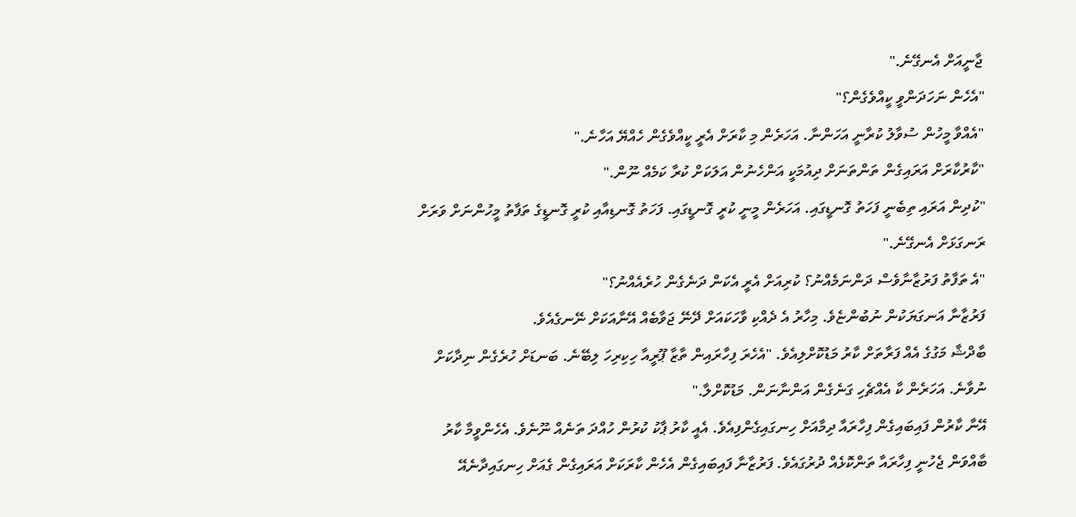ޖާނީއަށް އެނގޭނެ."
"އެހެން ނަހަދަންވީ ކީއްވެގެން؟"
"އެއްވާ މީހުން ސުވާލު ކުރާނީ އަހަންނާ. އަހަރެން މި ކާރަށް އެރީ ކީއްވެގެން ހެއްޔޭ އަހާނެ."
"ކާރުކާރަށް އަރައިގެން ތަންތަނަށް ދިއުމަކީ އަންހެނުން އަލަކަށް ކުރާ ކަމެއް ނޫން."
"ކުދިން އަރައި ތިބެނީ ފަހަތު ގޮނޑީގައި. އަހަރެން މީނީ ކުރީ ގޮނޑީގައި. ފަހަތު ގޮނޑިއާއި ކުރީ ގޮނޑީގެ ތަފާތު މީހުންނަށް ވަރަށް ރަނގަޅަށް އެނގޭނެ."
"އެ ތަފާތު ފަރުޒާނާވެސް ދަންނަމެއްނު؟ ކުރިއަށް އެރީ އެކަން ދަނެގެން ހުރެއެއްނު؟"
ފަރުޒާނާ އަނގަޔަކުން ނުބުންޏެވެ. މިހާރު އެ ދެއްކި ވާހަކައަށް ދޭނޭ ޖަވާބެއް އޭނާއަކަށް ނޭނގެއެވެ.
ބާދްޝާ މަގުގެ އެއް ފަރާތަށް ކާރު މަޑުކޮށްލިއެވެ. "އެހެރަ ފިހާރައިން ތާޒާ ޕޫރީއާ ހިކިރިހަ ލިބޭނެ. ބަނޑަށް ހުރެގެން ނިދާކަށް ނުވާނެ. އަހަރެން ކާ އެއްޗެހި ގަނެގެން އަންނާނަން. މަޑުކޮށްލާ."
އޭނާ ކާރުން ފައިބައިގެން ފިހާރައާ ދިމާއަށް ހިނގައިގެންފިއެވެ. އެއީ ކާރު ޕާކު ކުރުން ހުއްދަ ތަނެއް ނޫނެވެ. އެހެންވީމާ ކާރު ބާއްވަން ޖެހުނީ ފިހާރައާ ތަންކޮޅެއް ދުރުގައެވެ. ފަރުޒާނާ ފައިބައިގެން އެހެން ކާރަކަށް އަރައިގެން ގެއަށް ހިނގައިދާނެއޭ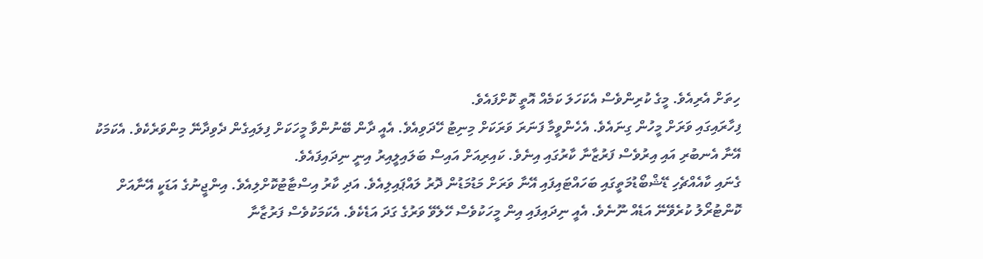ހިތަށް އެރިއެވެ. މީގެ ކުރިންވެސް އެކަހަލަ ކަމެއް އޮތީ ކޮށްފައެވެ.
ފިހާރައިގައި ވަރަށް މީހުން ގިނައެވެ. އެހެންވީމާ ފަނަރަ ވަރަކަށް މިނިޓު ހޭދަވިއެވެ. އެއީ ދާން ބޭނުންވާ މީހަކަށް ފިލައިގެން ދެވިދާނޭ މިންވަރެކެވެ. އެކަމަކު އޭނާ އެނބުރި އައި އިރުވެސް ފަރުޒާނާ ކާރުގައި އިނެވެ. ކައިރިއަށް އައިސް ބަލައިލީއިރު އިނީ ނިދައިފައެވެ.
ގެނައި ކާއެއްޗެހި ޑޭޝްބޯޑުމަތީގައި ބަހައްޓައިފައި އޭނާ ވަރަށް މަޑުމަޑުން ދޮރު ލައްޕައިލިއެވެ. އަދި ކާރު އިސްޓާޓުކޮށްލިއެވެ. އިންޖީނުގެ އަޑަކީ އޭނާއަށް ކޮންޓުރޯލު ކުރެވޭނޭ އަޑެއް ނޫނެވެ. އެއީ ނިދައިފައި އިން މީހަކުވެސް ހޭލެވޭ ވަރުގެ ގަދަ އަޑެކެވެ. އެކަމަކުވެސް ފަރުޒާނާ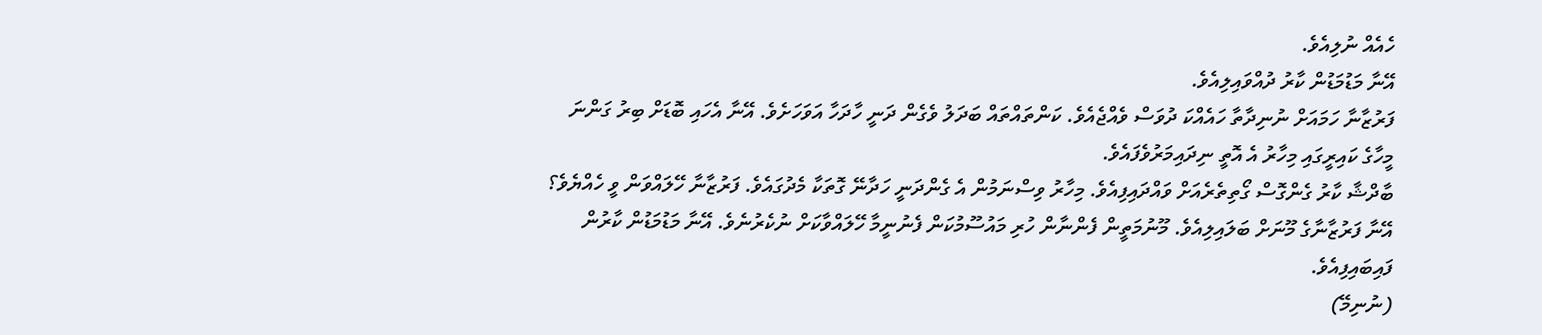ހެއެއް ނުލިއެވެ.
އޭނާ މަޑުމަޑުން ކާރު ދުއްވައިލިއެވެ.
ފަރުޒާނާ ހަމައަށް ނުނިދާތާ ހައެއްކަ ދުވަސް ވެއްޖެއެވެ. ކަންތައްތައް ބަދަލު ވެގެން ދަނީ ހާދަހާ އަވަހަށެވެ. އޭނާ އެހައި ބޮޑަށް ބިރު ގަންނަ މީހާގެ ކައިރީގައި މިހާރު އެ އޮތީ ނިދައިމަރުވެފައެވެ.
ބާދްޝާ ކާރު ގެންގޮސް ގޯތިތެރެއަށް ވައްދައިފިއެވެ. މިހާރު ވިސްނަމުން އެ ގެންދަނީ ހަދާނޭ ގޮތަކާ މެދުގައެވެ. ފަރުޒާނާ ހޭލައްވަން ވީ ހެއްޔެވެ؟ އޭނާ ފަރުޒާނާގެ މޫނަށް ބަލައިލިއެވެ. މޫނުމަތީން ފެންނާން ހުރި މައުސޫމުކަން ފެނުނީމާ ހޭލައްވާކަށް ނުކެރުނެވެ. އޭނާ މަޑުމަޑުން ކާރުން ފައިބައިފިއެވެ.
(ނުނިމޭ)